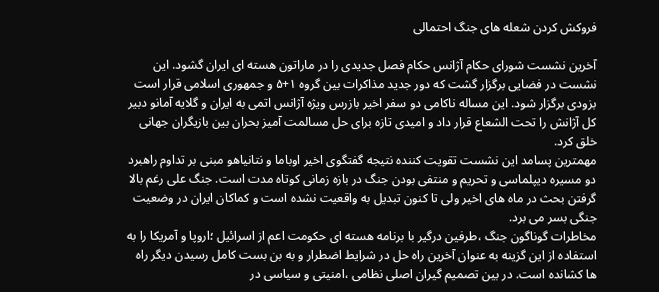فروکش کردن شعله های جنگ احتمالی

آخرین نشست شورای حکام آژانس حکام فصل جدیدی را در ماراتون هسته ای ایران گشود. این نشست در فضایی برگزار گشت که دور جدید مذاکرات بین گروه ۱+۵ و جمهوری اسلامی قرار است بزودی برگزار شود. این مساله ناکامی دو سفر اخیر بازرس ویژه آژانس اتمی به ایران و گلایه آمانو دبیر کل آژانش را تحت الشعاع قرار داد و امیدی تازه برای حل مسالمت آمیز بحران بین بازیگران جهانی خلق کرد.
مهمترین پسامد این نشست تقویت کننده نتیجه گفتگوی اخیر اوباما و نتانیاهو مبنی بر تداوم راهبرد دو مسیره دیپلماسی و تحریم و منتفی بودن جنگ در بازه زمانی کوتاه مدت است. جنگ علی رغم بالا گرفتن بحث در ماه های اخیر ولی تا کنون تبدیل به واقعیت نشده است و کماکان ایران در وضعیت جنگی بسر می برد.
مخاطرات گوناگون جنگ ،طرفین درگیر با برنامه هسته ای حکومت اعم از اسرائیل ؛اروپا و آمریکا را به استفاده از این گزینه به عنوان آخرین راه حل در شرایط اضطرار و به بن بست کامل رسیدن دیگر راه ها کشانده است. در بین تصمیم گیران اصلی نظامی ،امنیتی و سیاسی در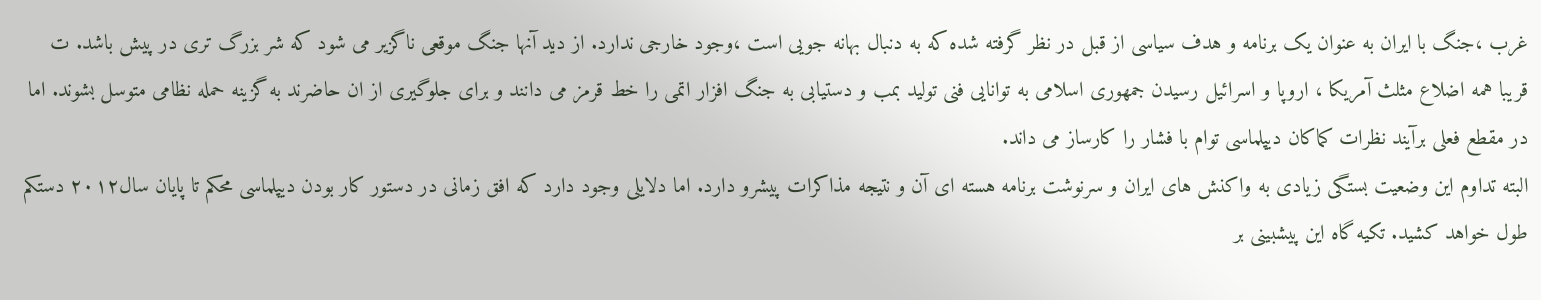غرب ،جنگ با ایران به عنوان یک برنامه و هدف سیاسی از قبل در نظر گرفته شده که به دنبال بهانه جویی است ،وجود خارجی ندارد. از دید آنها جنگ موقعی ناگزیر می شود که شر بزرگ تری در پیش باشد. ت
قریبا همه اضلاع مثلث آمریکا ، اروپا و اسرائیل رسیدن جمهوری اسلامی به توانایی فنی تولید بمب و دستیابی به جنگ افزار اتمی را خط قرمز می دانند و برای جلوگیری از ان حاضرند به گزینه حمله نظامی متوسل بشوند. اما در مقطع فعلی برآیند نظرات کماکان دیپلماسی توام با فشار را کارساز می داند.
البته تداوم این وضعیت بستگی زیادی به واکنش های ایران و سرنوشت برنامه هسته ای آن و نتیجه مذاکرات پیشرو دارد. اما دلایلی وجود دارد که افق زمانی در دستور کار بودن دیپلماسی محکم تا پایان سال۲۰۱۲ دستکم طول خواهد کشید. تکیه گاه این پیشبینی بر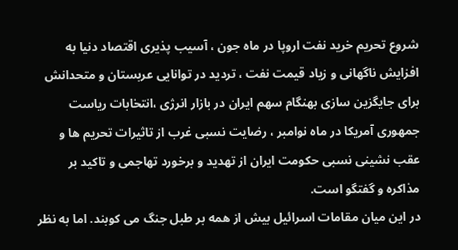شروع تحریم خرید نفت اروپا در ماه جون ، آسیب پذیری اقتصاد دنیا به افزایش ناگهانی و زیاد قیمت نفت ، تردید در توانایی عربستان و متحدانش برای جایگزین سازی بهنگام سهم ایران در بازار انرژی ،انتخابات ریاست جمهوری آمریکا در ماه نوامبر ، رضایت نسبی غرب از تاثیرات تحریم ها و عقب نشینی نسبی حکومت ایران از تهدید و برخورد تهاجمی و تاکید بر مذاکره و گفتگو است.
در این میان مقامات اسرائیل بیش از همه بر طبل جنگ می کوبند. اما به نظر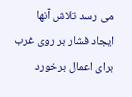می رسد تلاش آنها ایجاد فشار بر روی غرب برای اعمال برخورد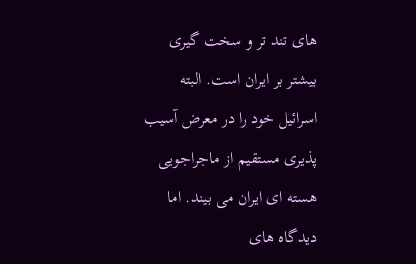های تند تر و سخت گیری بیشتر بر ایران است. البته اسرائیل خود را در معرض آسیب پذیری مستقیم از ماجراجویی هسته ای ایران می بیند. اما دیدگاه های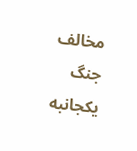مخالف جنگ یکجانبه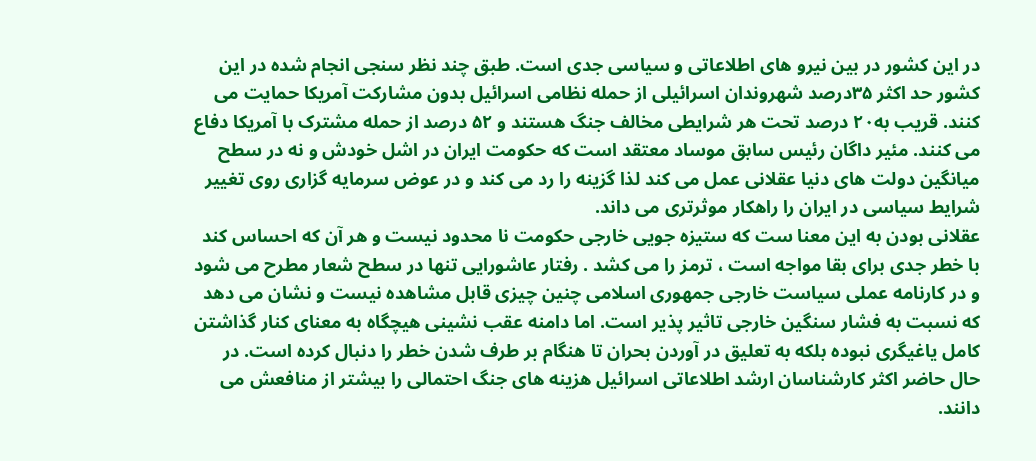در این کشور در بین نیرو های اطلاعاتی و سیاسی جدی است. طبق چند نظر سنجی انجام شده در این کشور حد اکثر ۳۵درصد شهروندان اسرائیلی از حمله نظامی اسرائیل بدون مشارکت آمریکا حمایت می کنند. قریب به۲۰ درصد تحت هر شرایطی مخالف جنگ هستند و ۵۲ درصد از حمله مشترک با آمریکا دفاع می کنند. مئیر داگان رئیس سابق موساد معتقد است که حکومت ایران در اشل خودش و نه در سطح میانگین دولت های دنیا عقلانی عمل می کند لذا گزینه را رد می کند و در عوض سرمایه گزاری روی تغییر شرایط سیاسی در ایران را راهکار موثرتری می داند.
عقلانی بودن به این معنا ست که ستیزه جویی خارجی حکومت نا محدود نیست و هر آن که احساس کند با خطر جدی برای بقا مواجه است ، ترمز را می کشد . رفتار عاشورایی تنها در سطح شعار مطرح می شود و در کارنامه عملی سیاست خارجی جمهوری اسلامی چنین چیزی قابل مشاهده نیست و نشان می دهد که نسبت به فشار سنگین خارجی تاثیر پذیر است. اما دامنه عقب نشینی هیچگاه به معنای کنار گذاشتن کامل یاغیگری نبوده بلکه به تعلیق در آوردن بحران تا هنگام بر طرف شدن خطر را دنبال کرده است. در حال حاضر اکثر کارشناسان ارشد اطلاعاتی اسرائیل هزینه های جنگ احتمالی را بیشتر از منافعش می دانند.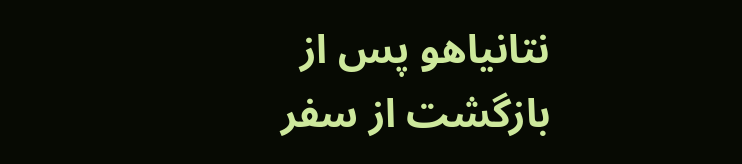نتانیاهو پس از بازگشت از سفر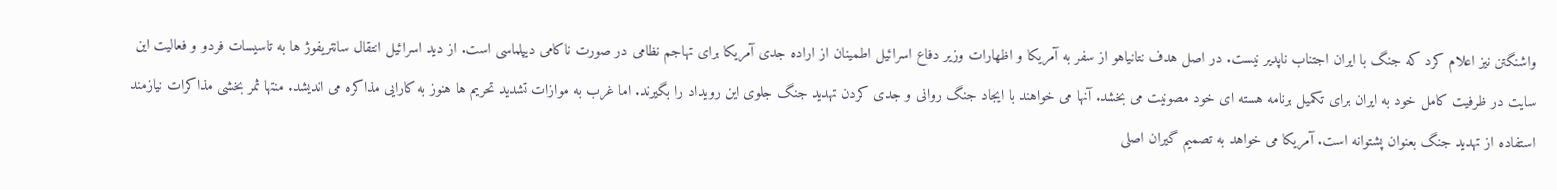واشنگتن نیز اعلام کرد که جنگ با ایران اجتناب ناپدیر نیست. در اصل هدف نتانیاهو از سفر به آمریکا و اظهارات وزیر دفاع اسرائیل اطمینان از اراده جدی آمریکا برای تهاجم نظامی در صورت ناکامی دیپلماسی است. از دید اسرائیل انتقال سانتریفوژ ها به تاسیسات فردو و فعالیت این سایت در ظرفیت کامل خود به ایران برای تکمیل برنامه هسته ای خود مصونیت می بخشد. آنها می خواهند با ایجاد جنگ روانی و جدی کردن تهدید جنگ جلوی این رویداد را بگیرند. اما غرب به موازات تشدید تحریم ها هنوز به کارایی مذاکره می اندیشد. منتها ثمر بخشی مذاکرات نیازمند استفاده از تهدید جنگ بعنوان پشتوانه است. آمریکا می خواهد به تصمیم گیران اصلی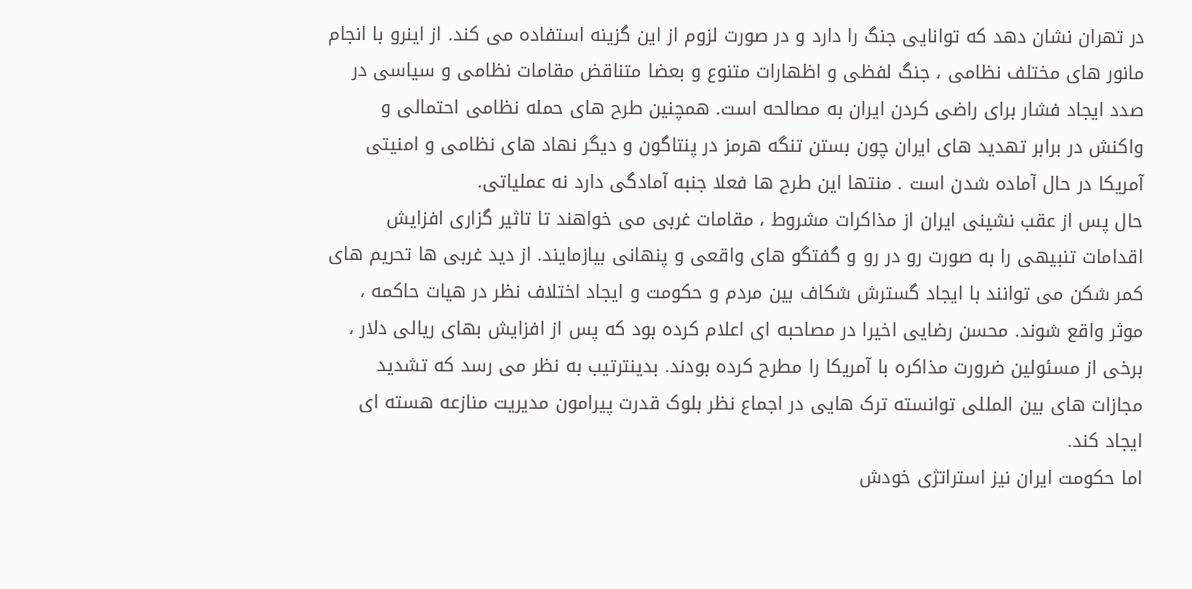در تهران نشان دهد که توانایی جنگ را دارد و در صورت لزوم از این گزینه استفاده می کند. از اینرو با انجام مانور های مختلف نظامی ، جنگ لفظی و اظهارات متنوع و بعضا متناقض مقامات نظامی و سیاسی در صدد ایجاد فشار برای راضی کردن ایران به مصالحه است. همچنین طرح های حمله نظامی احتمالی و واکنش در برابر تهدید های ایران چون بستن تنگه هرمز در پنتاگون و دیگر نهاد های نظامی و امنیتی آمریکا در حال آماده شدن است . منتها این طرح ها فعلا جنبه آمادگی دارد نه عملیاتی.
حال پس از عقب نشینی ایران از مذاکرات مشروط ، مقامات غربی می خواهند تا تاثیر گزاری افزایش اقدامات تنبیهی را به صورت رو در رو و گفتگو های واقعی و پنهانی بیازمایند. از دید غربی ها تحریم های کمر شکن می توانند با ایجاد گسترش شکاف بین مردم و حکومت و ایجاد اختلاف نظر در هیات حاکمه ، موثر واقع شوند. محسن رضایی اخیرا در مصاحبه ای اعلام کرده بود که پس از افزایش بهای ریالی دلار ، برخی از مسئولین ضرورت مذاکره با آمریکا را مطرح کرده بودند. بدینترتیب به نظر می رسد که تشدید مجازات های بین المللی توانسته ترک هایی در اجماع نظر بلوک قدرت پیرامون مدیریت منازعه هسته ای ایجاد کند.
اما حکومت ایران نیز استراتژی خودش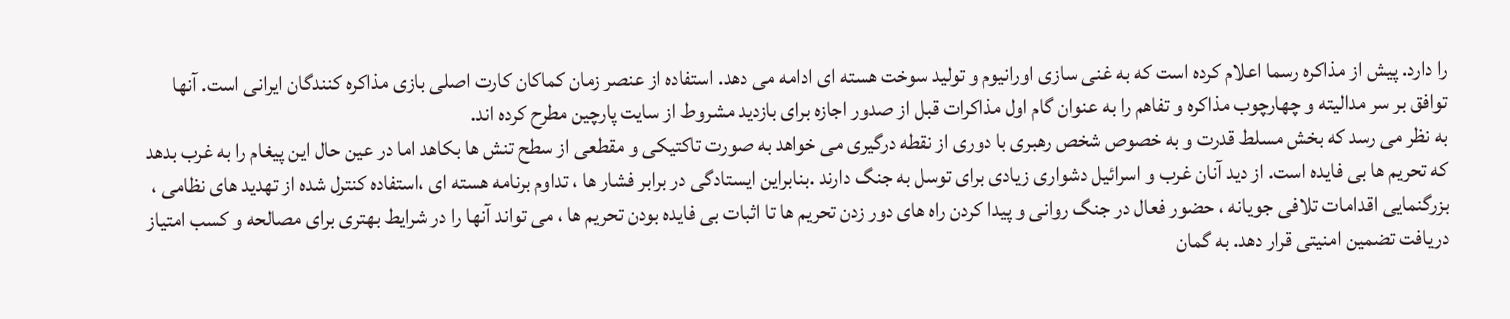را دارد. پیش از مذاکره رسما اعلام کرده است که به غنی سازی اورانیوم و تولید سوخت هسته ای ادامه می دهد. استفاده از عنصر زمان کماکان کارت اصلی بازی مذاکره کنندگان ایرانی است. آنها توافق بر سر مدالیته و چهارچوب مذاکره و تفاهم را به عنوان گام اول مذاکرات قبل از صدور اجازه برای بازدید مشروط از سایت پارچین مطرح کرده اند.
به نظر می رسد که بخش مسلط قدرت و به خصوص شخص رهبری با دوری از نقطه درگیری می خواهد به صورت تاکتیکی و مقطعی از سطح تنش ها بکاهد اما در عین حال این پیغام را به غرب بدهد که تحریم ها بی فایده است. از دید آنان غرب و اسرائیل دشواری زیادی برای توسل به جنگ دارند .بنابراین ایستادگی در برابر فشار ها ، تداوم برنامه هسته ای ،استفاده کنترل شده از تهدید های نظامی ، بزرگنمایی اقدامات تلافی جویانه ، حضور فعال در جنگ روانی و پیدا کردن راه های دور زدن تحریم ها تا اثبات بی فایده بودن تحریم ها ، می تواند آنها را در شرایط بهتری برای مصالحه و کسب امتیاز دریافت تضمین امنیتی قرار دهد. به گمان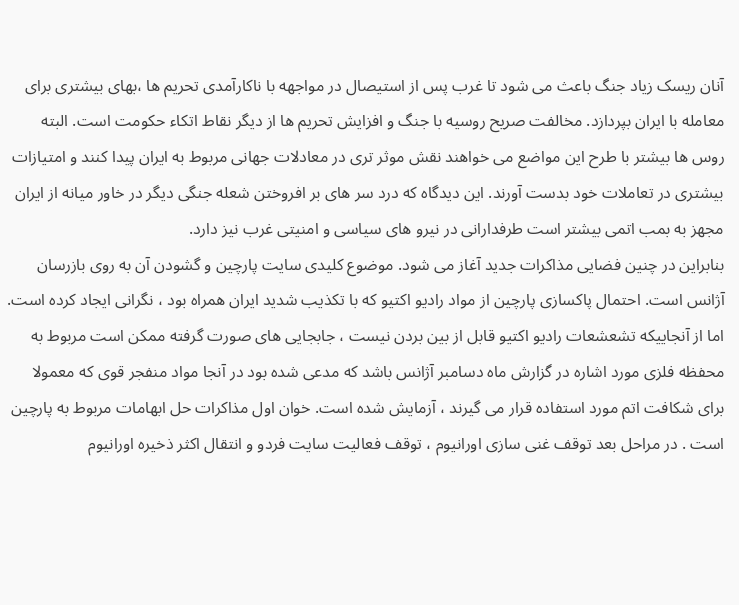آنان ریسک زیاد جنگ باعث می شود تا غرب پس از استیصال در مواجهه با ناکارآمدی تحریم ها ،بهای بیشتری برای معامله با ایران بپردازد. مخالفت صریح روسیه با جنگ و افزایش تحریم ها از دیگر نقاط اتکاء حکومت است. البته روس ها بیشتر با طرح این مواضع می خواهند نقش موثر تری در معادلات جهانی مربوط به ایران پیدا کنند و امتیازات بیشتری در تعاملات خود بدست آورند. این دیدگاه که درد سر های بر افروختن شعله جنگی دیگر در خاور میانه از ایران مجهز به بمب اتمی بیشتر است طرفدارانی در نیرو های سیاسی و امنیتی غرب نیز دارد.
بنابراین در چنین فضایی مذاکرات جدید آغاز می شود. موضوع کلیدی سایت پارچین و گشودن آن به روی بازرسان آژانس است. احتمال پاکسازی پارچین از مواد رادیو اکتیو که با تکذیب شدید ایران همراه بود ، نگرانی ایجاد کرده است. اما از آنجاییکه تشعشعات رادیو اکتیو قابل از بین بردن نیست ، جابجایی های صورت گرفته ممکن است مربوط به محفظه فلزی مورد اشاره در گزارش ماه دسامبر آژانس باشد که مدعی شده بود در آنجا مواد منفجر قوی که معمولا برای شکافت اتم مورد استفاده قرار می گیرند ، آزمایش شده است. خوان اول مذاکرات حل ابهامات مربوط به پارچین است . در مراحل بعد توقف غنی سازی اورانیوم ، توقف فعالیت سایت فردو و انتقال اکثر ذخیره اورانیوم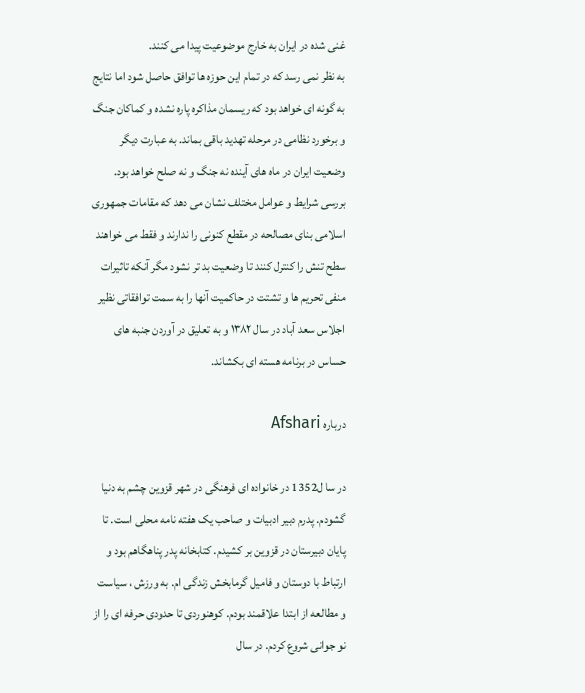غنی شده در ایران به خارج موضوعیت پیدا می کنند.
به نظر نمی رسد که در تمام این حوزه ها توافق حاصل شود اما نتایج به گونه ای خواهد بود که ریسمان مذاکره پاره نشده و کماکان جنگ و برخورد نظامی در مرحله تهدید باقی بماند. به عبارت دیگر وضعیت ایران در ماه های آینده نه جنگ و نه صلح خواهد بود.
بررسی شرایط و عوامل مختلف نشان می دهد که مقامات جمهوری اسلامی بنای مصالحه در مقطع کنونی را ندارند و فقط می خواهند سطح تنش را کنترل کنند تا وضعیت بد تر نشود مگر آنکه تاثیرات منفی تحریم ها و تشتت در حاکمیت آنها را به سمت توافقاتی نظیر اجلاس سعد آباد در سال ۱۳۸۲ و به تعلیق در آوردن جنبه های حساس در برنامه هسته ای بکشاند.

درباره Afshari

در سا ل1352 در خانواده ای فرهنگی در شهر قزوین چشم به دنیا گشودم. پدرم دبیر ادبیات و صاحب یک هفته نامه محلی است. تا پایان دبیرستان در قزوین بر کشیدم. کتابخانه پدر پناهگاهم بود و ارتباط با دوستان و فامیل گرمابخش زندگی ام. به ورزش ، سیاست و مطالعه از ابتدا علاقمند بودم. کوهنوردی تا حدودی حرفه ای را از نو جوانی شروع کردم. در سال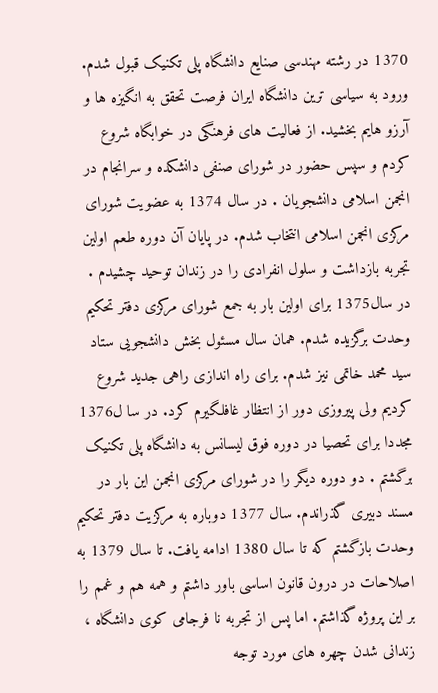1370 در رشته مهندسی صنایع دانشگاه پلی تکنیک قبول شدم. ورود به سیاسی ترین دانشگاه ایران فرصت تحقق به انگیزه ها و آرزو هایم بخشید. از فعالیت های فرهنگی در خوابگاه شروع کردم و سپس حضور در شورای صنفی دانشکده و سرانجام در انجمن اسلامی دانشجویان . در سال 1374 به عضویت شورای مرکزی انجمن اسلامی انتخاب شدم. در پایان آن دوره طعم اولین تجربه بازداشت و سلول انفرادی را در زندان توحید چشیدم . در سال1375 برای اولین بار به جمع شورای مرکزی دفتر تحکیم وحدت برگزیده شدم. همان سال مسئول بخش دانشجویی ستاد سید محمد خاتمی نیز شدم. برای راه اندازی راهی جدید شروع کردیم ولی پیروزی دور از انتظار غافلگیرم کرد. در سا ل1376 مجددا برای تحصیا در دوره فوق لیسانس به دانشگاه پلی تکنیک برگشتم . دو دوره دیگر را در شورای مرکزی انجمن این بار در مسند دبیری گذراندم. سال 1377 دوباره به مرکزیت دفتر تحکیم وحدت بازگشتم که تا سال 1380 ادامه یافت. تا سال 1379 به اصلاحات در درون قانون اساسی باور داشتم و همه هم و غمم را بر این پروژه گذاشتم. اما پس از تجربه نا فرجامی کوی دانشگاه ، زندانی شدن چهره های مورد توجه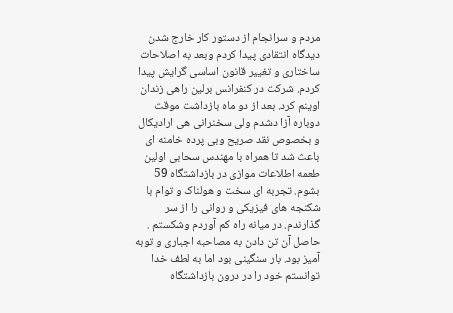مردم و سرانجام از دستور کار خارج شدن دیدگاه انتقادی پیدا کردم وبعد به اصلاحات ساختاری و تغییر قانون اساسی گرایش پیدا کردم. شرکت در کنفرانس برلین راهی زندان اوینم کرد. بعد از دو ماه بازداشت موقت دوباره آزا دشدم ولی سخنرانی هی ارادیکال و بخصوص نقد صریح وبی پرده خامنه ای باعث شد تا همراه با مهندس سحابی اولین طعمه اطلاعات موازی در بازداشتگاه 59 بشوم. تجربه ای سخت و هولناک و توام با شکنجه های فیزیکی و روانی را از سر گذارندم. در میانه راه کم آوردم وشکستم . حاصل آن تن دادن به مصاحبه اجباری و توبه آمیز بود. بار سنگینی بود اما به لطف خدا توانستم خود را در درون بازداشتگاه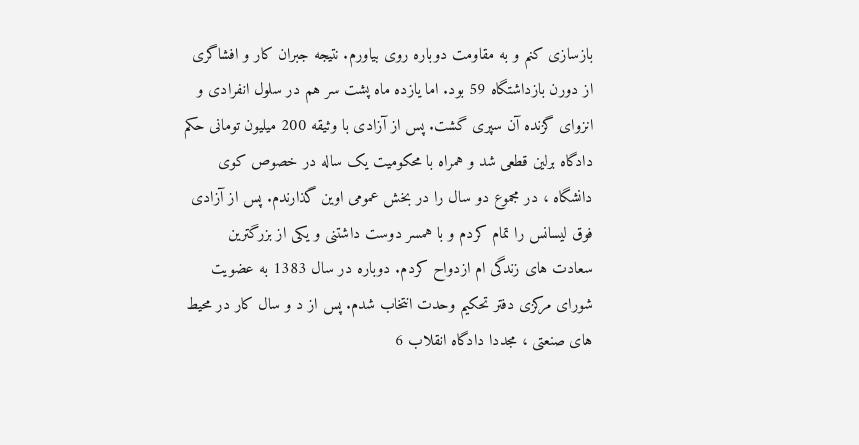بازسازی کنم و به مقاومت دوباره روی بیاورم. نتیجه جبران کار و افشاگری از دورن بازداشتگاه 59 بود. اما یازده ماه پشت سر هم در سلول انفرادی و انزوای گزنده آن سپری گشت. پس از آزادی با وثیقه 200 میلیون تومانی حکم دادگاه برلین قطعی شد و همراه با محکومیت یک ساله در خصوص کوی دانشگاه ، در مجموع دو سال را در بخش عمومی اوین گذارندم. پس از آزادی فوق لیسانس را تمام کردم و با همسر دوست داشتنی و یکی از بزرگترین سعادت های زندگی ام ازدواح کردم. دوباره در سال 1383 به عضویت شورای مرکزی دفتر تحکیم وحدت انتخاب شدم. پس از د و سال کار در محیط های صنعتی ، مجددا دادگاه انقلاب 6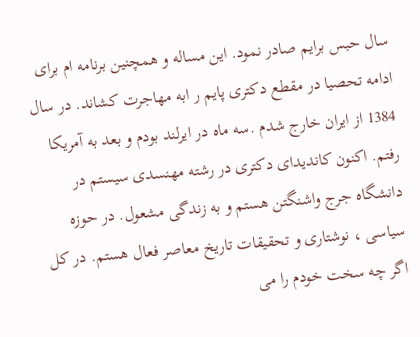سال حبس برایم صادر نمود. این مساله و همچنین برنامه ام برای ادامه تحصیا در مقطع دکتری پایم ر ابه مهاجرت کشاند. در سال 1384 از ایران خارج شدم .سه ماه در ایرلند بودم و بعد به آمریکا رفتم. اکنون کاندیدای دکتری در رشته مهنسدی سیستم در دانشگاه جرج واشنگتن هستم و به زندگی مشعول. در حوزه سیاسی ، نوشتاری و تحقیقات تاریخ معاصر فعال هستم. در کل اگر چه سخت خودم را می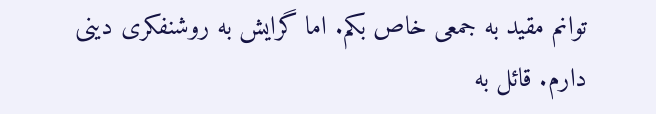توانم مقید به جمعی خاص بکم. اما گرایش به روشنفکری دینی دارم. قائل به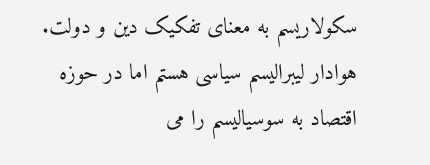سکولاریسم به معنای تفکیک دین و دولت. هوادار لیبرالیسم سیاسی هستم اما در حوزه اقتصاد به سوسیالیسم را می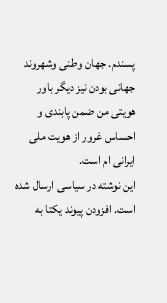پسندم. جهان وطنی وشهروند جهانی بودن نیز دیگر باور هویتی من ضمن پابندی و احساس غرور از هویت ملی ایرانی ام است.
این نوشته در سیاسی ارسال شده است. افزودن پیوند یکتا به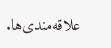علاقه‌مندی‌ها.